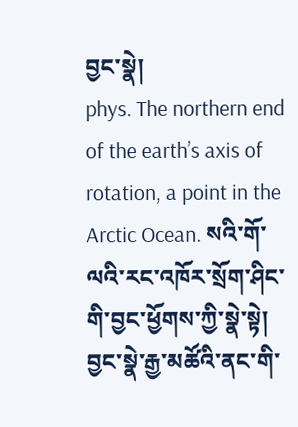བྱང་སྣེ།
phys. The northern end of the earth’s axis of rotation, a point in the Arctic Ocean. སའི་གོ་ལའི་རང་འཁོར་སྲོག་ཤིང་གི་བྱང་ཕྱོགས་ཀྱི་སྣེ་སྟེ། བྱང་སྣེ་རྒྱ་མཚོའི་ནང་གི་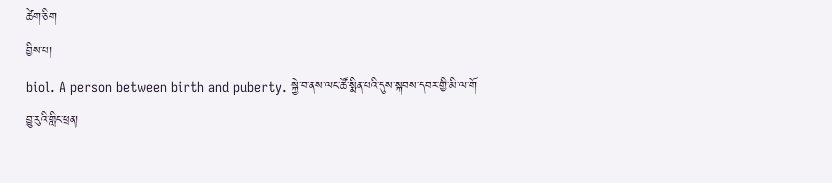ཚེག་ཅིག
བྱིས་པ།
biol. A person between birth and puberty. སྐྱེ་བ་ནས་ལང་ཚོ་སྨིན་པའི་དུས་སྐབས་དབར་གྱི་མི་ལ་གོ
བྱུ་རུའི་གླིང་ཕྲན།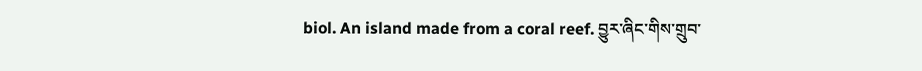biol. An island made from a coral reef. བྱུར་ཞིང་གིས་གྲུབ་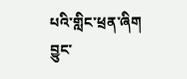པའི་གླིང་ཕྲན་ཞིག
བྱུང་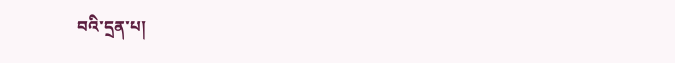བའི་དྲན་པ།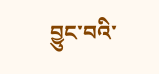བྱུང་བའི་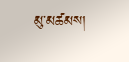མུ་མཚམས།